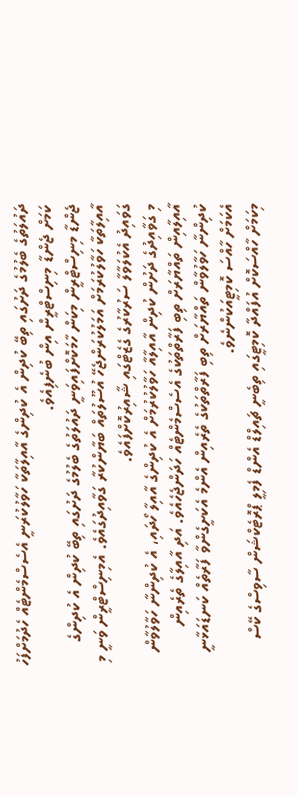ދައުލަތުގެ ބެލުމުގެ ދަށުގައި ތިބޭ ކުދިން އެ ކުދިންގެ އާއިލާތަކާ ހަވާލުކުރަނީ އެސެސްމެންޓެއް ހެދުމަށްފަހު ކަމަށް ޖެންޑާ މިނިސްޓްރީން އިން ބުނެފިއެވެ.
ޖެންޑާ މިނިސްޓްރީން މިކަން ހާމަކޮށްފައިވަނީ ދައުލަތުގެ ބެލުމުގެ ދަށުގައި ތިބޭ ކުދިން އެ ކުދިންގެ އާއިލާތަކާ ހަވާލުކުރަމަށް އަމަލުކުރަންޖެހޭ އުސޫލުތައް ބަޔާންކުރާ ގަވާއިދުގައެވެ. އެމިނިސްޓްރީން ވަނީ މި ގަވައިދު އެކުލަވާލާ ސަރުކާރުގެ ގެޒެޓްގައި ޝާއިރުކޮށްފައެވެ.
މި ގަވާއިދުގެ ދަށުން ކުދިން އާއިލާއާ ހަވާލުކުރުމަށް އެ ކުދިންގެ އާއިލާ ހޯދައި، އެ ކުދިންނާ ހަވާލުވާން އާއިލާއިން ތައްޔާރަށް ތިބި ފަރާތްތަކުގެ އެސެސްމެންޓެއް ހަދަންޖެހެއެވެ. އަދި އާއިލާގެ ތެރެއިން ކުދިންނާ ހަވާލުވާން ތައްޔާރަށް ތިބި ފަރާތްތަކުގެ ތެރެއިން އެންމެ އެކަށީގެންވާ ފަރާތެއް ކަނޑައަޅާނީ އެކަމަށް ހާއްސަ ކޮމިޓީއަކުންނެވެ.
މިކަމަށް ހާއްސަކޮށް އުފައްދާ ކޮމިޓީގައި ތިބެނީ ޗައިލްޑް އެންޑް ފެމިލީ ޕްރޮޓެކްޝަން ސާވިސްގެ ކޭސް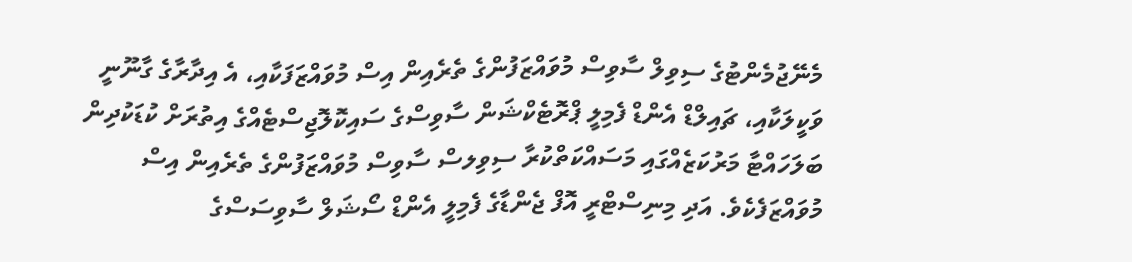މެނޭޖުމެންޓުގެ ސިވިލް ސާވިސް މުވައްޒަފުންގެ ތެރެއިން އިސް މުވައްޒަފަކާއި، އެ އިދާރާގެ ގާނޫނީ ވަކީލަކާއި، ޗައިލްޑް އެންޑް ފެމިލީ ޕްރޮޓެކްޝަން ސާވިސްގެ ސައިކޮލޮޖިސްޓެއްގެ އިތުރަށް ކުޑަކުދިން ބަލަހައްޓާ މަރުކަޒެއްގައި މަސައްކަތްކުރާ ސިވިލސް ސާވިސް މުވައްޒަފުންގެ ތެރެއިން އިސް މުވައްޒަފެކެވެ. އަދި މިނިސްޓްރީ އޮފް ޖެންޑާގެ ފެމިލީ އެންޑް ސޯޝަލް ސާވިސަސްގެ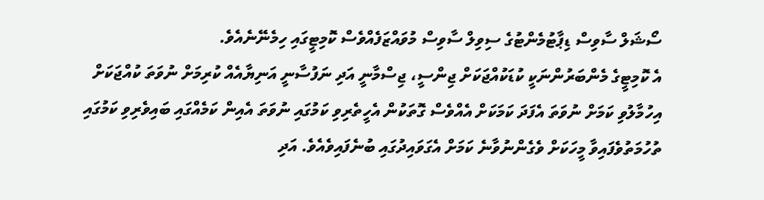ސޯޝަލް ސާވިސް ޑިޕާޓުމެންޓުގެ ސިވިލް ސާވިސް މުވައްޒަފެއްވެސް ކޮމިޓީގައި ހިމެނޭނެއެވެ.
އެ ކޮމިޓީގެ މެންބަރުންނަކީ ކުޑަކުއްޖަކަށް ޖިންސީ، ޖިސްމާނީ އަދި ނަފުސާނީ އަނިޔާއެއް ކުރިމަށް ނުވަތަ ކުއްޖަކަށް އިހުމާލުވި ކަމަށް ނުވަތަ އެފަދަ ކަމަކަށް އެއްވެސް ގޮތަކުން އެހީތެރިވި ކަމުގައި ނުވަތަ އެއިން ކަމެއްގައި ބައިވެރިވި ކަމުގައި ތުހުމަތުވެފައިވާ މީހަކަށް ވެގެންނުވާނެ ކަމަށް އެގަވައިދުގައި ބުނެފައިވެއެވެ. އަދި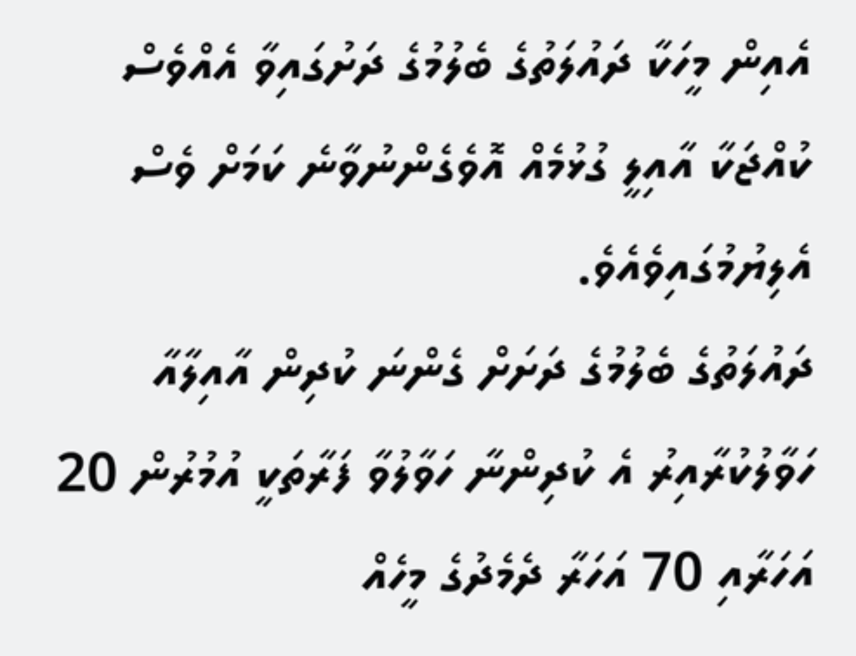އެއިން މީހަކާ ދައުލަތުގެ ބެލުމުގެ ދަށުގައިވާ އެއްވެސް ކުއްޖަކާ އާއިލީ ގުޅުމެއް އޮވެގެންނުވާނެ ކަމަށް ވެސް އެލިޔުމުގައިވެއެވެ.
ދައުލަތުގެ ބެލުމުގެ ދަށަށް ގެންނަ ކުދިން އާއިލާއާ ހަވާލުކުރާއިރު އެ ކުދިންނާ ހަވާލުވާ ފަރާތަކީ އުމުރުން 20 އަހަރާއި 70 އަހަރާ ދެމެދުގެ މީހެއް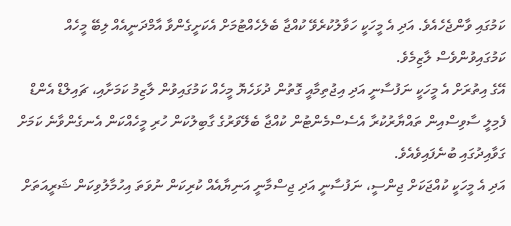ކަމުގައި ވާންޖެހެއެވެ. އަދި އެ މީހަކީ ހަވާލުކުރެވޭ ކުއްޖާ ބެލެހެއްޓުމަށް އެކަށީގެންވާ އާމްދަނީއެއް ލިބޭ މީހެއް ކަމުގައިވުންވެސް ލާޒިމެވެ.
އޭގެ އިތުރަށް އެ މީހަކީ ނަފުސާނީ އަދި އިޖުތިމާއީ ގޮތުން ދުޅަހެޔޮ މީހެއް ކަމުގައިވުން ލާޒިމު ކަމަށާއި، ޗައިލްޑް އެންޑް ފެމިލީ ސާވިސްއިން ތައްޔާރުކުރާ އެސެސްމެންޓުން ކުއްޖާ ބެލޭވަރުގެ ގާބިލުކަން ހުރި މީހެއްކަން އެނގެންވާނެ ކަމަށް ގަވާއިދުގައި ބުނެފައިވެއެވެ.
އަދި އެ މީހަކީ ކުއްޖަކަށް ޖިންސީ، ނަފުސާނީ އަދި ޖިސްމާނީ އަނިޔާއެއް ކުރިކަން ނުވަތަ އިހުމާލުވިކަން ޝަރީއަތަށް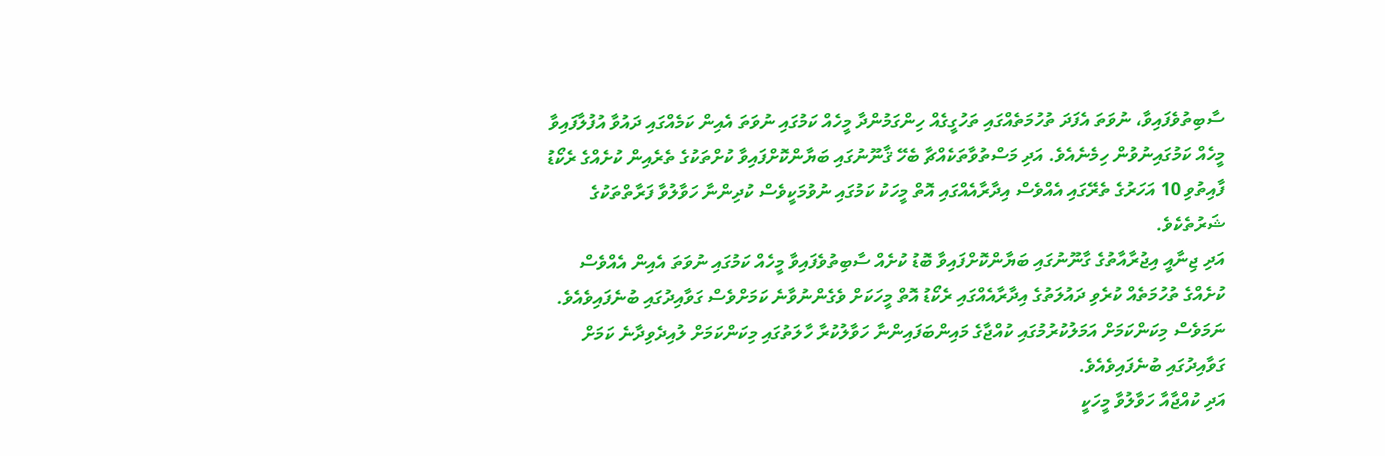ސާބިތުވެފައިވާ، ނުވަތަ އެފަދަ ތުހުމަތެއްގައި ތަހުގީގެއް ހިންގަމުންދާ މީހެއް ކަމުގައި ނުވަތަ އެއިން ކަމެއްގައި ދައުވާ އުފުލާފައިވާ މީހެއް ކަމުގައިނުވުން ހިމެނެއެވެ. އަދި މަސްތުވާތަކެއްޗާ ބެހޭ ޤާނޫނުގައި ބަޔާންކޮށްފައިވާ ކުށްތަކުގެ ތެރެއިން ކުށެއްގެ ރެކޯޑު ފާއިތުވި 10 އަހަރުގެ ތެރޭގައި އެއްވެސް އިދާރާއެއްގައި އޮތް މީހަކު ކަމުގައި ނުވުމަކީވެސް ކުދިންނާ ހަވާލުވާ ފަރާތްތަކުގެ ޝަރުތެކެވެ.
އަދި ޖިނާއީ އިޖުރާއާތުގެ ގާނޫނުގައި ބަޔާންކޮށްފައިވާ ބޮޑު ކުށެއް ސާބިތުވެފައިވާ މީހެއް ކަމުގައި ނުވަތަ އެއިން އެއްވެސް ކުށެއްގެ ތުހުމަތެއް ކުރެވި ދައުލަތުގެ އިދާރާއެއްގައި ރެކޯޑު އޮތް މީހަކަށް ވެގެންނުވާނެ ކަމަށްވެސް ގަވާއިދުގައި ބުނެފައިވެއެވެ. ނަމަވެސް މިކަންކަމަށް އަމަލުކުރުމުގައި ކުއްޖާގެ މައިންބަފައިންނާ ހަވާލުކުރާ ހާލަތުގައި މިކަންކަމަށް ލުއިދެވިދާނެ ކަމަށް ގަވާއިދުގައި ބުނެފައިވެއެވެ.
އަދި ކުއްޖާއާ ހަވާލުވާ މީހަކީ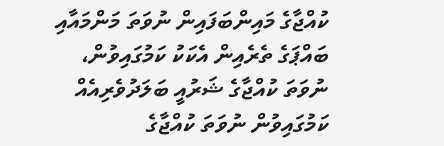ކުއްޖާގެ މައިންބަފައިން ނުވަތަ މަންމައާއި ބައްޕަގެ ތެރެއިން އެކަކު ކަމުގައިވުން، ނުވަތަ ކުއްޖާގެ ޝަރުއީ ބަލަދުވެރިއެއް ކަމުގައިވުން ނުވަތަ ކުއްޖާގެ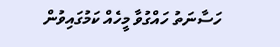ހަސާނަތު ހައްގުވާ މީހެއް ކަމުގައިވުން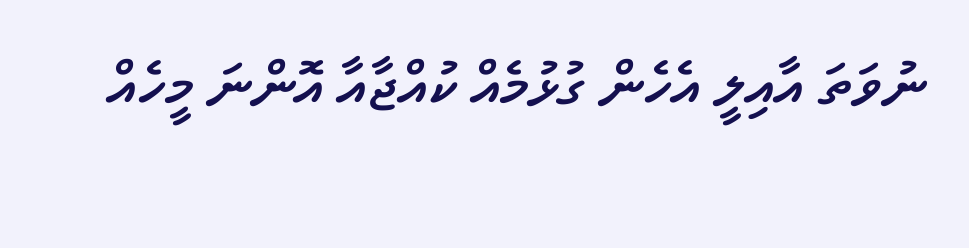ނުވަތަ އާއިލީ އެހެން ގުޅުމެއް ކުއްޖާއާ އޮންނަ މީހެއް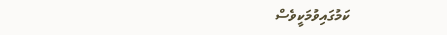ކަމުގައިވުމަކީވެސް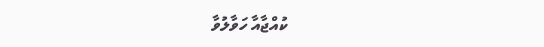ކުއްޖާއާ ހަވާލުވާ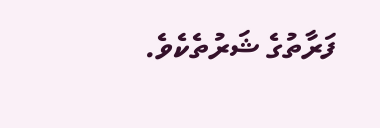ފަރާތުގެ ޝަރުތެކެވެ.